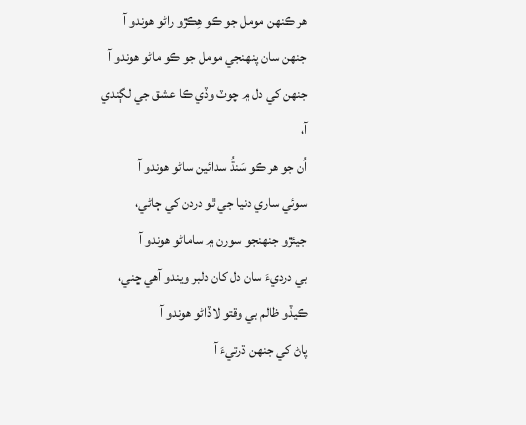هر ڪنهن مومل جو ڪو هِڪڙو راڻو هوندو آ
جنهن سان پنهنجي مومل جو ڪو ماڻو هوندو آ
جنهن کي دل ۾ چوٽ وڏي ڪا عشق جي لڳندي آ،
اُن جو هر ڪو سَنڌُ سدائين ساڻو هوندو آ
سوئي ساري دنيا جي ٿو دردن کي ڄاڻي،
جيئڙو جنهنجو سورن ۾ ساماڻو هوندو آ
بي درديءَ سان دل کان دلبر ويندو آهي ڇني،
ڪيڏو ظالم بي وقتو لاڏاڻو هوندو آ
پاڻ کي جنهن ڌرتيءَ آ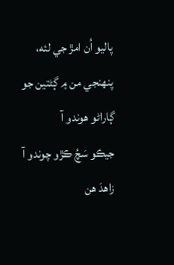پاليو اُن امڙ جي لئه،
پنهنجي من ۾ ڳڻتين جو ڳاراڻو هوندو آ
جيڪو سَچُ ڪڙو چوندو آ زاهدَ هن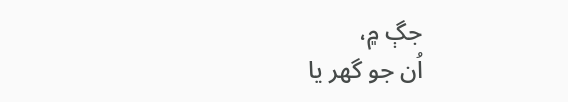جڳ ۾،
اُن جو گهر يا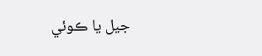جيل يا ڪوئي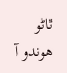ٿاڻو هوندو آ